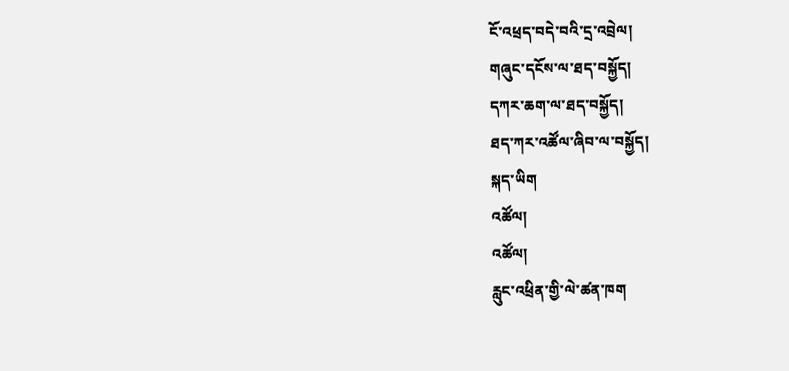ངོ་འཕྲད་བདེ་བའི་དྲ་འབྲེལ།
གཞུང་དངོས་ལ་ཐད་བསྐྱོད།
དཀར་ཆག་ལ་ཐད་བསྐྱོད།
ཐད་ཀར་འཚོལ་ཞིབ་ལ་བསྐྱོད།
སྐད་ཡིག
འཚོལ།
འཚོལ།
རླུང་འཕྲིན་གྱི་ལེ་ཚན་ཁག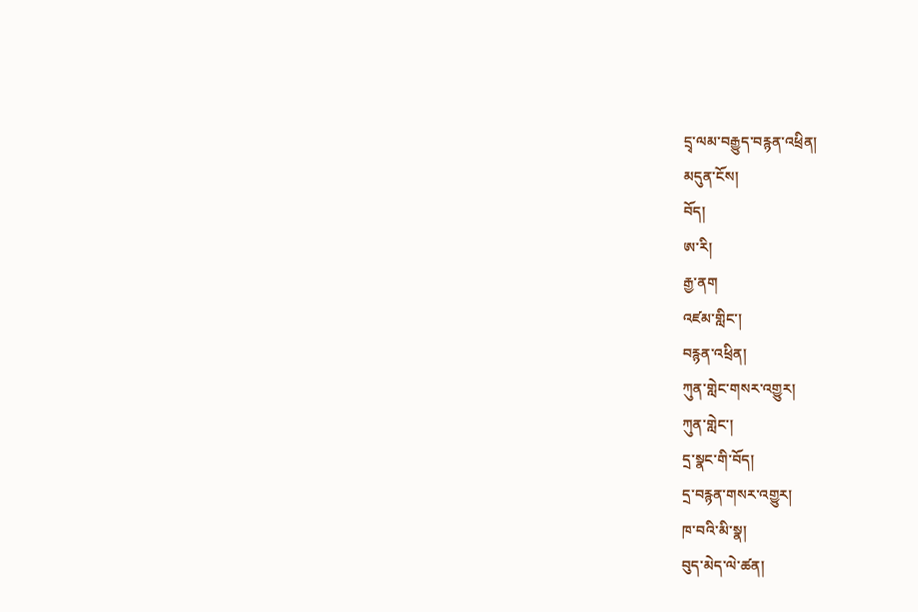དྲྭ་ལམ་བརྒྱུད་བརྙན་འཕྲིན།
མདུན་ངོས།
བོད།
ཨ་རི།
རྒྱ་ནག
འཛམ་གླིང་།
བརྙན་འཕྲིན།
ཀུན་གླེང་གསར་འགྱུར།
ཀུན་གླེང་།
དྲ་སྣང་གི་བོད།
དྲ་བརྙན་གསར་འགྱུར།
ཁ་བའི་མི་སྣ།
བུད་མེད་ལེ་ཚན།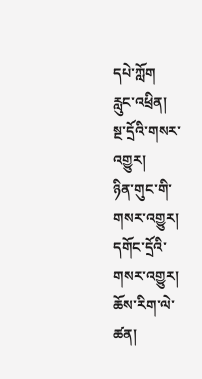དཔེ་ཀློག
རླུང་འཕྲིན།
སྔ་དྲོའི་གསར་འགྱུར།
ཉིན་གུང་གི་གསར་འགྱུར།
དགོང་དྲོའི་གསར་འགྱུར།
ཆོས་རིག་ལེ་ཚན།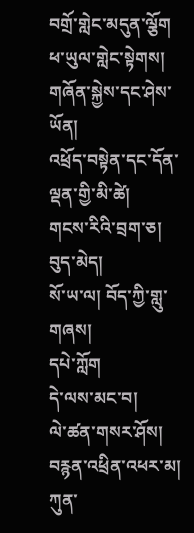བགྲོ་གླེང་མདུན་ལྕོག
ཕ་ཡུལ་གླེང་སྟེགས།
གཞོན་སྐྱེས་དང་ཤེས་ཡོན།
འཕྲོད་བསྟེན་དང་དོན་ལྡན་གྱི་མི་ཚེ།
གངས་རིའི་བྲག་ཅ།
བུད་མེད།
སོ་ཡ་ལ། བོད་ཀྱི་གླུ་གཞས།
དཔེ་ཀློག
དེ་ལས་མང་བ།
ལེ་ཚན་གསར་ཤོས།
བརྙན་འཕྲིན་འཕར་མ།
ཀུན་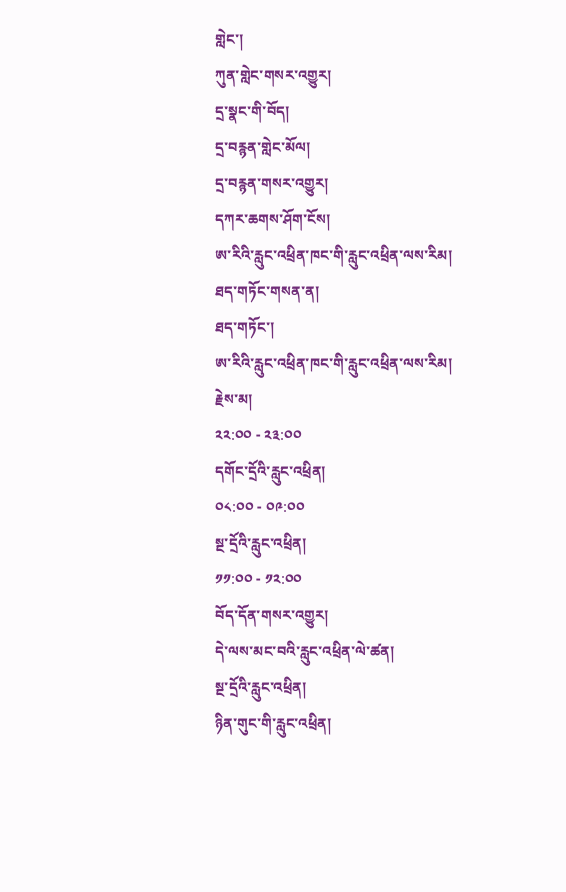གླེང་།
ཀུན་གླེང་གསར་འགྱུར།
དྲ་སྣང་གི་བོད།
དྲ་བརྙན་གླེང་མོལ།
དྲ་བརྙན་གསར་འགྱུར།
དཀར་ཆགས་ཤོག་ངོས།
ཨ་རིའི་རླུང་འཕྲིན་ཁང་གི་རླུང་འཕྲིན་ལས་རིམ།
ཐད་གཏོང་གསན་ན།
ཐད་གཏོང་།
ཨ་རིའི་རླུང་འཕྲིན་ཁང་གི་རླུང་འཕྲིན་ལས་རིམ།
རྗེས་མ།
༢༢:༠༠ - ༢༣:༠༠
དགོང་དྲོའི་རླུང་འཕྲིན།
༠༨:༠༠ - ༠༩:༠༠
སྔ་དྲོའི་རླུང་འཕྲིན།
༡༡:༠༠ - ༡༢:༠༠
བོད་དོན་གསར་འགྱུར།
དེ་ལས་མང་བའི་རླུང་འཕྲིན་ལེ་ཚན།
སྔ་དྲོའི་རླུང་འཕྲིན།
ཉིན་གུང་གི་རླུང་འཕྲིན།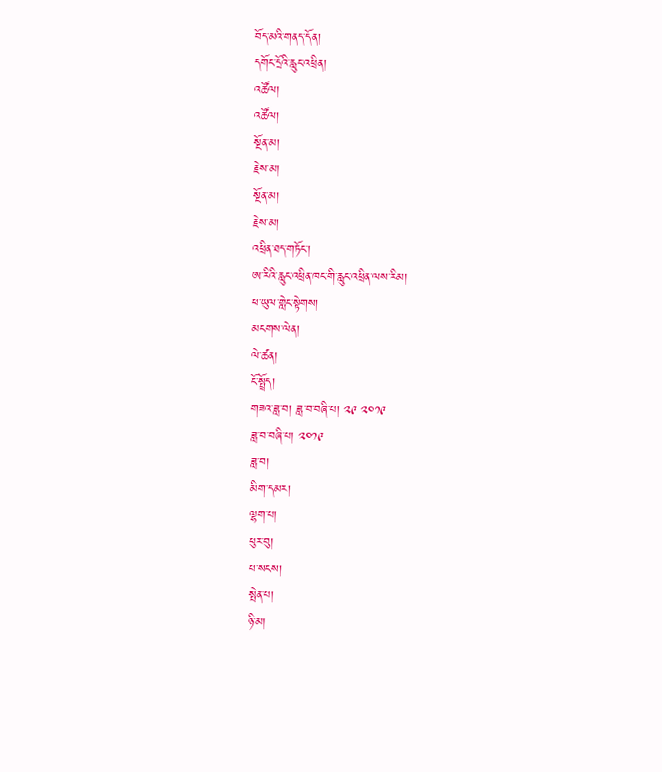བོད་མའི་གནད་དོན།
དགོང་དྲོའི་རླུང་འཕྲིན།
འཚོལ།
འཚོལ།
སྔོན་མ།
རྗེས་མ།
སྔོན་མ།
རྗེས་མ།
འཕྲིན་ཐད་གཏོང་།
ཨ་རིའི་རླུང་འཕྲིན་ཁང་གི་རླུང་འཕྲིན་ལས་རིམ།
ཕ་ཡུལ་གླེང་སྟེགས།
མངགས་ལེན།
ལེ་ཚན།
ངོ་སྤྲོད།
གཟའ་ཟླ་བ། ཟླ་བ་བཞི་པ། ༢༩ ༢༠༡༩
ཟླ་བ་བཞི་པ། ༢༠༡༩
ཟླ་བ།
མིག་དམར།
ལྷག་པ།
ཕུར་བུ།
པ་སངས།
སྤེན་པ།
ཉི་མ།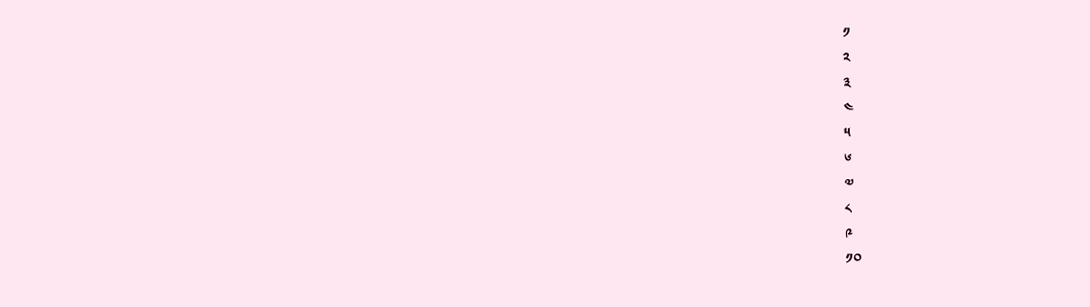༡
༢
༣
༤
༥
༦
༧
༨
༩
༡༠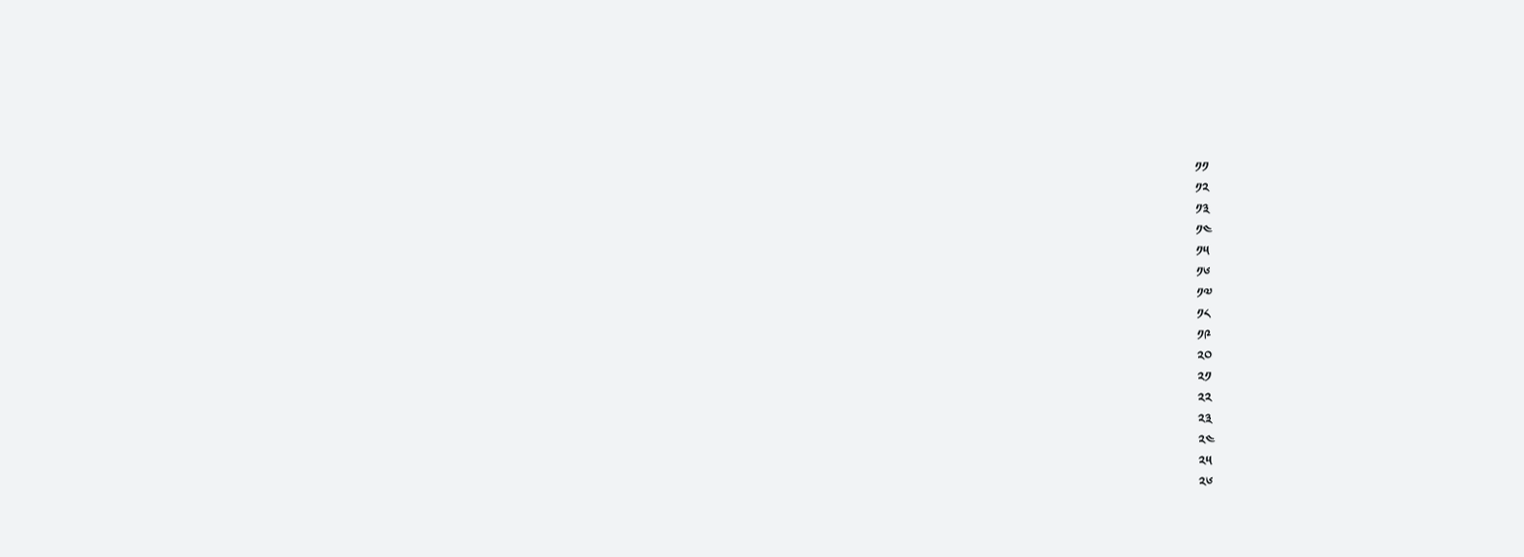༡༡
༡༢
༡༣
༡༤
༡༥
༡༦
༡༧
༡༨
༡༩
༢༠
༢༡
༢༢
༢༣
༢༤
༢༥
༢༦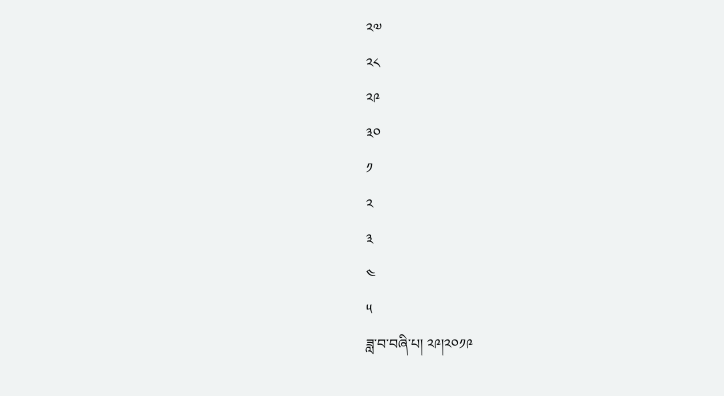༢༧
༢༨
༢༩
༣༠
༡
༢
༣
༤
༥
ཟླ་བ་བཞི་པ། ༢༩།༢༠༡༩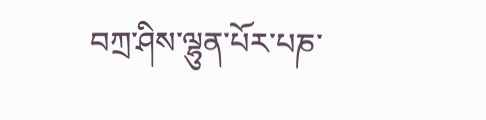བཀྲ་ཤིས་ལྷུན་པོར་པཎ་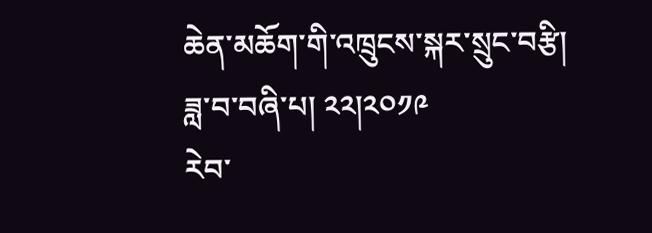ཆེན་མཆོག་གི་འཁྲུངས་སྐར་སྲུང་བརྩི།
ཟླ་བ་བཞི་པ། ༢༢།༢༠༡༩
རེབ་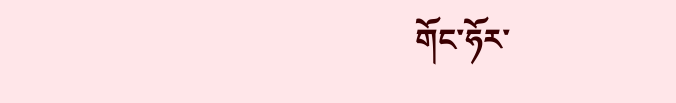གོང་ཧོར་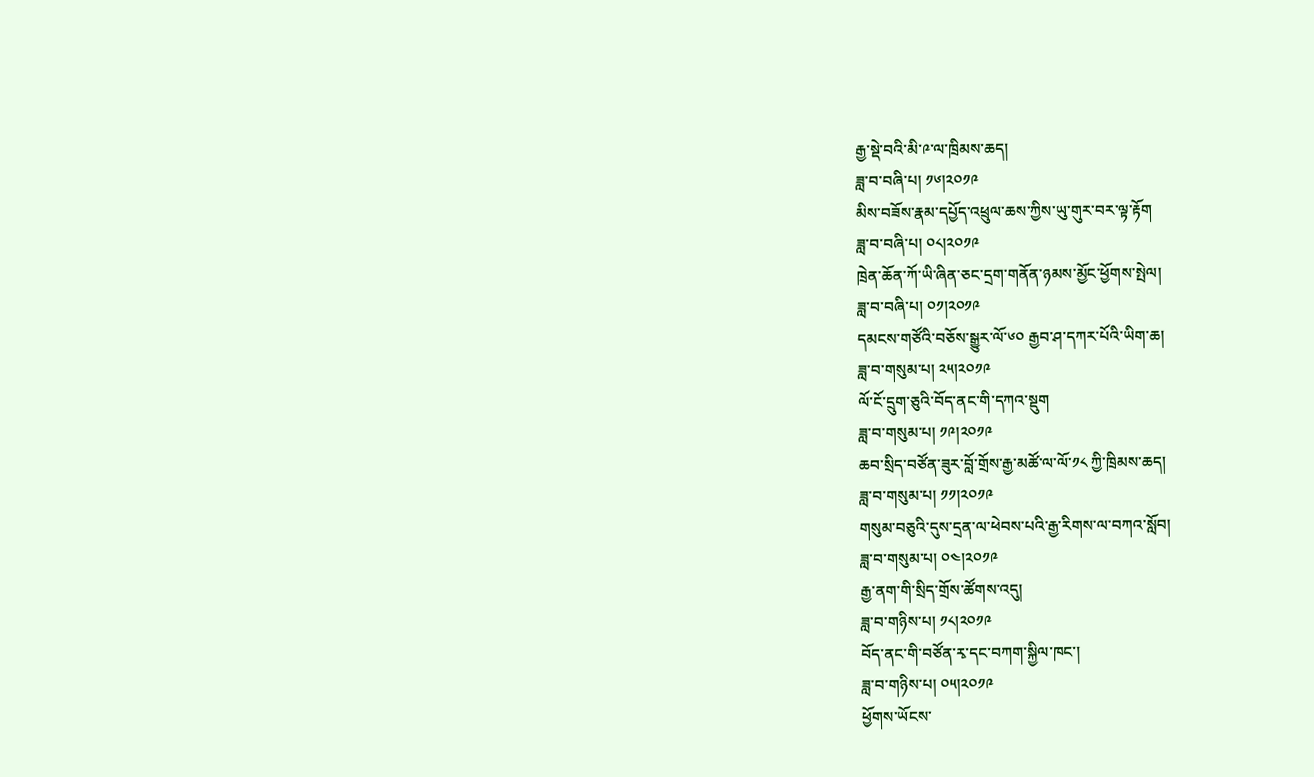རྒྱ་སྡེ་བའི་མི་༩་ལ་ཁྲིམས་ཆད།
ཟླ་བ་བཞི་པ། ༡༦།༢༠༡༩
མིས་བཟོས་རྣམ་དཔྱོད་འཕྲུལ་ཆས་ཀྱིས་ཡུ་གུར་བར་ལྟ་རྟོག
ཟླ་བ་བཞི་པ། ༠༨།༢༠༡༩
ཁྲེན་ཆོན་ཀོ་ཡི་ཞིན་ཅང་དྲག་གནོན་ཉམས་མྱོང་ཕྱོགས་སྤེལ།
ཟླ་བ་བཞི་པ། ༠༡།༢༠༡༩
དམངས་གཙོའི་བཅོས་སྒྱུར་ལོ་༦༠ རྒྱབ་ཤ་དཀར་པོའི་ཡིག་ཆ།
ཟླ་བ་གསུམ་པ། ༢༥།༢༠༡༩
ལོ་ངོ་དྲུག་ཅུའི་བོད་ནང་གི་དཀའ་སྡུག
ཟླ་བ་གསུམ་པ། ༡༩།༢༠༡༩
ཆབ་སྲིད་བཙོན་ཟུར་བློ་གྲོས་རྒྱ་མཚོ་ལ་ལོ་༡༨ ཀྱི་ཁྲིམས་ཆད།
ཟླ་བ་གསུམ་པ། ༡༡།༢༠༡༩
གསུམ་བཅུའི་དུས་དྲན་ལ་ཕེབས་པའི་རྒྱ་རིགས་ལ་བཀའ་སློབ།
ཟླ་བ་གསུམ་པ། ༠༤།༢༠༡༩
རྒྱ་ནག་གི་སྲིད་གྲོས་ཚོགས་འདུ།
ཟླ་བ་གཉིས་པ། ༡༨།༢༠༡༩
བོད་ནང་གི་བཙོན་རྭ་དང་བཀག་སྐྱིལ་ཁང་།
ཟླ་བ་གཉིས་པ། ༠༥།༢༠༡༩
ཕྱོགས་ཡོངས་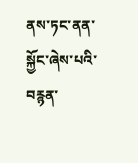ནས་ཏང་ནན་སྐྱོང་ཞེས་པའི་བརྙན་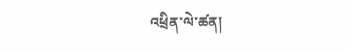འཕྲིན་ལེ་ཚན།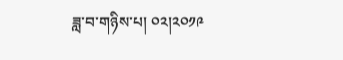ཟླ་བ་གཉིས་པ། ༠༢།༢༠༡༩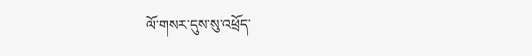ལོ་གསར་དུས་སུ་འཕྲོད་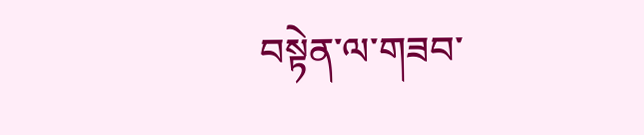བསྟེན་ལ་གཟབ་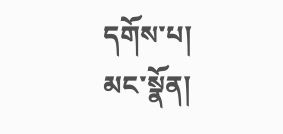དགོས་པ།
མང་སྣོན།